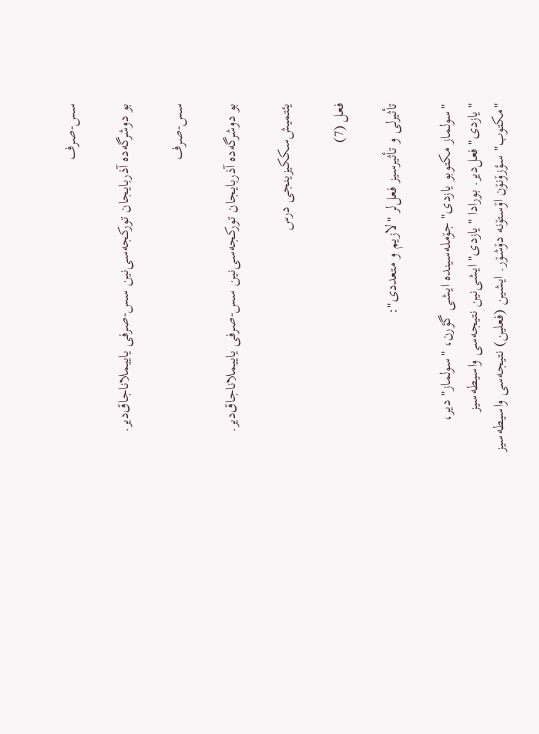سس-صرف

بو دوشرگه‌ده آذربایجان تورکجه‌سی‌نین سس-صرفی یاییملاناجاق‌دیر.

سس-صرف

بو دوشرگه‌ده آذربایجان تورکجه‌سی‌نین سس-صرفی یاییملاناجاق‌دیر.

یئتمیش‌سککیزینجی درس

فعل (7)

تأثیرلى و تأثیرسیز فعل‌لر "لازیم و متعددى":

"سولماز مکتوبو یازدى" جۆمله‌سینده ایشى گؤرن، "سولماز" دیر، "یازدى" فعل‌دیر. بورادا "یازدى" ایشی‌نین نتیجه‌سى واسیطه‌سیز "مکتوب" سؤزۆنۆن اۆستۆنه دۆشۆر. ایشین (فعلین) نتیجه‌سى واسیطه‌سیز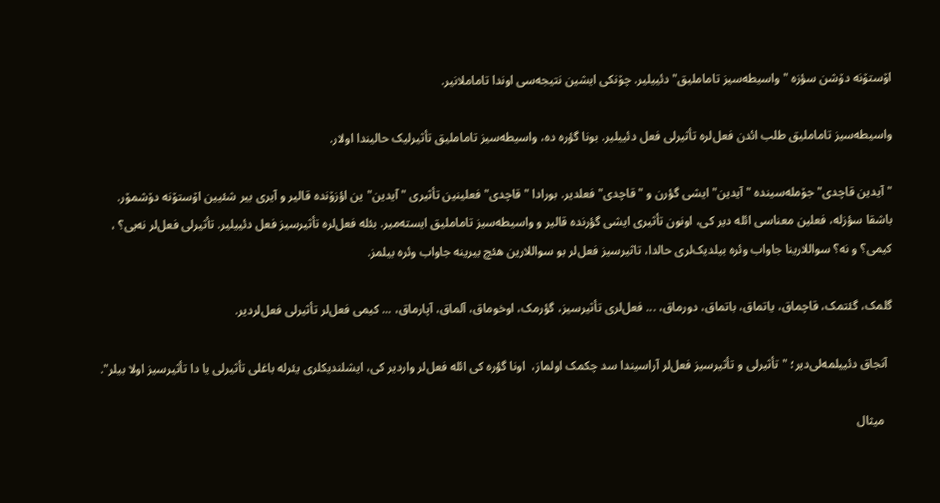اۆستۆنه دۆشن سؤزه "واسیطه‌سیز تاماملیق" دئییلیر. چۆنکى ایشین نتیجه‌سى اوندا تاماملانیر.

واسیطه‌سیز تاماملیق طلب ائدن فعل‌لره تأثیرلى فعل دئییلیر. بونا گؤره ده، واسیطه‌سیز تاماملیق تأثیرلیک حالیندا اولار.

"آیدین قاچدى" جۆمله‌سینده "آیدین" ایشى گؤرن و "قاچدى" فعلدیر. بورادا "قاچدى" فعلینین تأثیرى "آیدین"ین اؤزۆنده قالیر و آیرى بیر شئیین اۆستۆنه دۆشمۆر. باشقا سؤزله، فعلین معناسى ائله دیر کى، اونون تأثیرى ایشى گؤرنده قالیر و واسیطه‌سیز تاماملیق ایسته‌میر. بئله فعل‌لره تأثیرسیز فعل دئییلیر. تأثیرلى فعل‌لر نه‌یى؟ ، کیمى؟ و نه؟ سواللارینا جاواب وئره بیلدیک‌لرى حالدا، تاثیرسیز فعل‌لر بو سواللارین هئچ بیرینه جاواب وئره بیلمز.

گلمک، گئتمک، قاچماق، یاتماق، باتماق، دورماق، ... فعل‌لرى تأثیرسیز، گؤرمک، اوخوماق، آلماق، آپارماق، ... کیمى فعل‌لر تأثیرلى فعل‌لردیر.

  آنجاق دئییلمه‌لی‌دیر؛ "تأثیرلى و تأثیرسیز فعل‌لر آراسیندا سد چکمک اولماز،  اونا گؤره کى ائله فعل‌لر واردیر کى، ایشلندیکلرى یئرله باغلى تأثیرلى یا دا تأثیرسیز اولا بیلر".

   میثال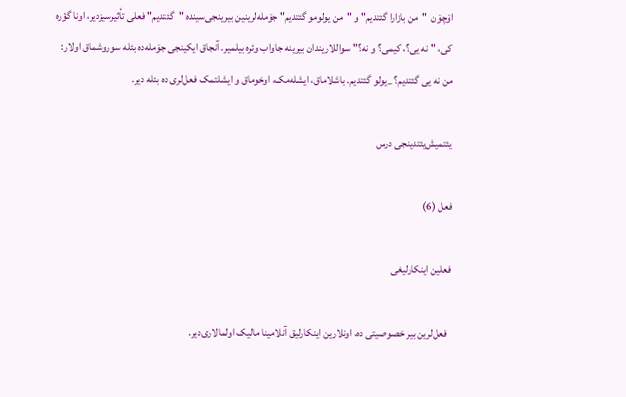اۆچۆن  "من بازارا گئتدیم" و "من یولومو گئتدیم" جۆمله‌لرینین بیرینجى‌سینده "گئتدیم" فعلى تأثیرسیزدیر، اونا گؤره کى، "نه یى؟، کیمى؟ و نه؟" سواللاریندان بیرینه جاواب وئره بیلمیر. آنجاق ایکینجى جۆمله‌ده بئله سوروشماق اولار: من نه یى گئتدیم؟ _یولو گئتدیم. باشلاماق، ایشله‌مک، اوخوماق و ایشلتمک فعل‌لرى ده بئله دیر.

یئتمیش‌یئتدینجی درس

فعل (6)

فعلین اینکارلیغى

  فعل‌لرین بیر خصوصیتى ده، اونلارین اینکارلیق آنلامینا مالیک اولمالاری‌دیر.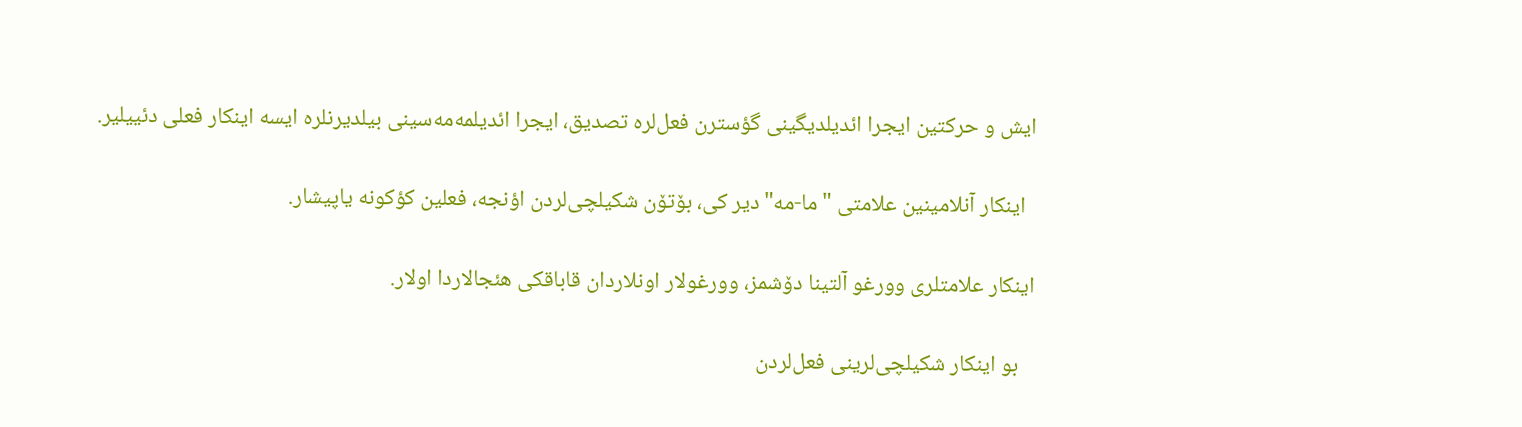ایش و حرکتین ایجرا ائدیلدیگینى گؤسترن فعل‌لره تصدیق، ایجرا ائدیلمه‌مه‌سینى بیلدیرنلره ایسه اینکار فعلى دئییلیر.

  اینکار آنلامینین علامتى "ما-مه" دیر کى، بۆتۆن شکیلچی‌لردن اؤنجه، فعلین کؤکونه یاپیشار.

اینکار علامتلرى وورغو آلتینا دۆشمز، وورغولار اونلاردان قاباقکى هئجالاردا اولار.

   بو اینکار شکیلچی‌لرینى فعل‌لردن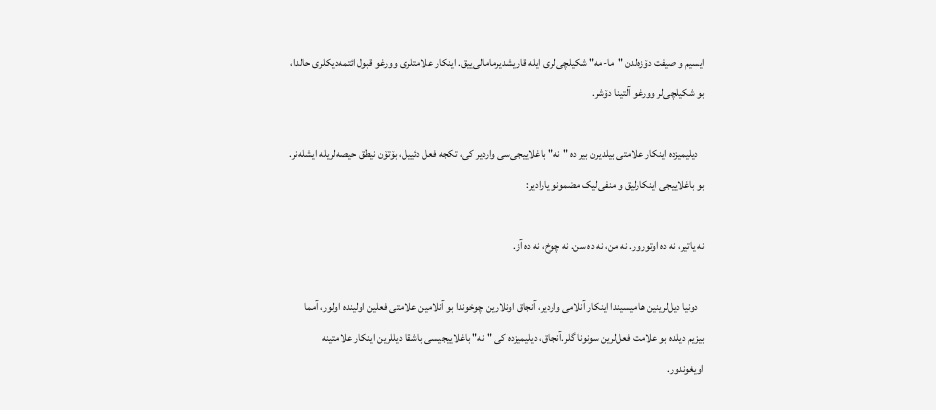ایسیم و صیفت دۆزه‌لدن "ما-مه" شکیلچی‌لرى ایله قاریشدیرمامالی‌ییق. اینکار علامتلرى وورغو قبول ائتمه‌دیکلرى حالدا، بو شکیلچی‌لر وورغو آلتینا دۆشر.

   دیلیمیزده اینکار علامتى بیلدیرن بیر ده "نه" باغلاییجی‌سى واردیر کى، تکجه فعل دئییل، بۆتۆن نیطق حیصه‌لریله ایشله‌نر. بو باغلاییجى اینکارلیق و منفی‌لیک مضمونو یارادیر:

نه یاتیر، نه ده اوتورور. نه من، نه ده سن. نه چوخ، نه ده آز.

   دونیا دیل‌لرینین هامیسیندا اینکار آنلامى واردیر، آنجاق اونلارین چوخوندا بو آنلامین علامتى فعلین اولینده اولور، آمما بیزیم دیلده بو علامت فعل‌لرین سونونا گلر.آنجاق، دیلیمیزده کى "نه" باغلاییجیسى باشقا دیللرین اینکار علامتینه اویغوندور.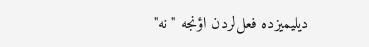دیلیمیزده فعل‌لردن اؤنجه "نه"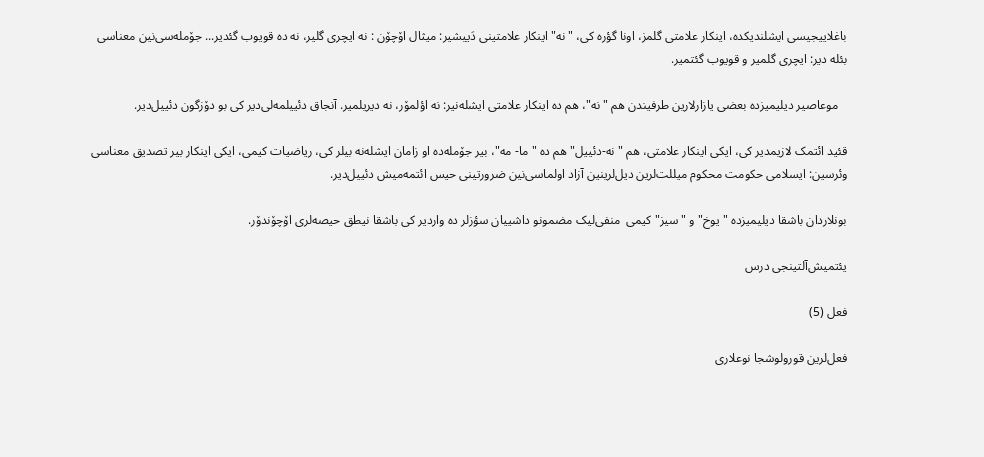باغلاییجیسى ایشلندیکده، اینکار علامتى گلمز، اونا گؤره کى، "نه" اینکار علامتینى دَییشیر: میثال اۆچۆن : نه ایچرى گلیر، نه ده قویوب گئدیر... جۆمله‌سی‌نین معناسى بئله دیر: ایچرى گلمیر و قویوب گئتمیر.

   موعاصیر دیلیمیزده بعضى یازارلارین طرفیندن هم "نه"، هم ده اینکار علامتى ایشله‌نیر: نه اؤلمۆر، نه دیریلمیر. آنجاق دئییلمه‌لی‌دیر کى بو دۆزگون دئییل‌دیر.

قئید ائتمک لازیمدیر کى، ایکى اینکار علامتى، هم "نه-دئییل" هم ده "ما- مه"، بیر جۆمله‌ده او زامان ایشله‌نه بیلر کى، ریاضیات کیمى، ایکى اینکار بیر تصدیق معناسى وئرسین: ایسلامى حکومت محکوم میللت‌لرین دیل‌لرینین آزاد اولماسی‌نین ضرورتینى حیس ائتمه‌میش دئییل‌دیر.

بونلاردان باشقا دیلیمیزده "یوخ" و "سیز" کیمى  منفی‌لیک مضمونو داشییان سؤزلر ده واردیر کى باشقا نیطق حیصه‌لرى اۆچۆندۆر.

یئتمیش‌آلتینجی درس

فعل (5)

فعل‌لرین قورولوشجا نوعلارى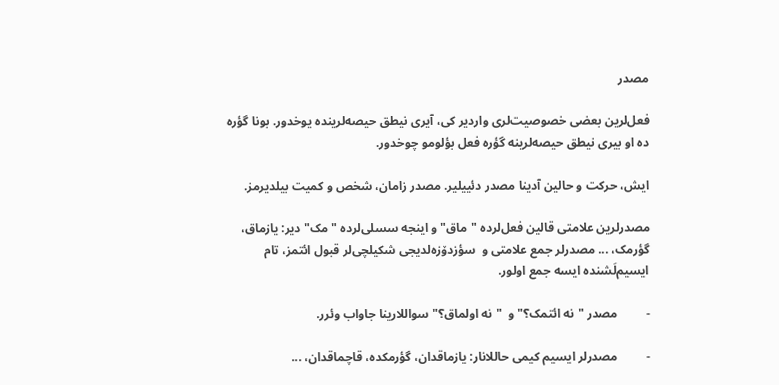مصدر

فعل‌لرین بعضى خصوصیت‌لرى واردیر کى، آیرى نیطق حیصه‌لرینده یوخدور. بونا گؤره ده او بیرى نیطق حیصه‌لرینه گؤره فعل بؤلومو چوخدور.

ایش، حرکت و حالین آدینا مصدر دئییلیر. مصدر زامان، شخص و کمیت بیلدیرمز.

مصدرلرین علامتى قالین فعل‌لرده "ماق" و اینجه سسلی‌لرده "مک" دیر: یازماق، گؤرمک، ... مصدرلر جمع علامتى و  سؤزدۆزه‌لدیجى شکیلچی‌لر قبول ائتمز، تام ایسیم‌لَشنده ایسه جمع اولور.

-         مصدر "نه ائتمک؟" و  "نه اولماق؟" سواللارینا جاواب وئرر.

-         مصدرلر ایسیم کیمى حاللانار: یازماقدان، گؤرمکده، قاچماقدان، ...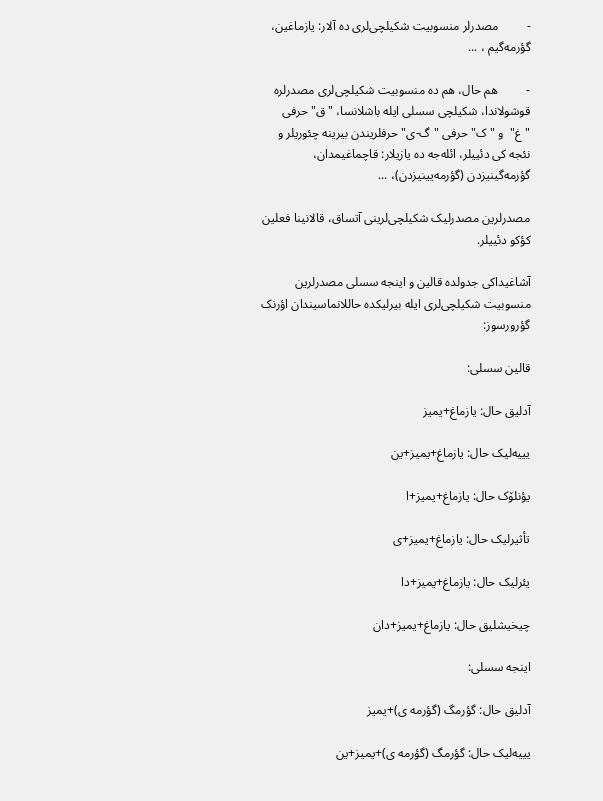-         مصدرلر منسوبیت شکیلچی‌لرى ده آلار: یازماغین، گؤرمه‌گیم ، ...

-         هم حال، هم ده منسوبیت شکیلچی‌لرى مصدرلره قوشولاندا، شکیلچى سسلى ایله باشلانسا، "ق" حرفى "غ"  و "ک" حرفى "گ-ی" حرفلریندن بیرینه چئوریلر و نئجه کى دئییلر، ائله‌جه ده یازیلار: قاچماغیمدان، گؤرمه‌گینیزدن (گؤرمه‌یینیزدن)، ...

مصدرلرین مصدرلیک شکیلچی‌لرینى آتساق، قالانینا فعلین کؤکو دئییلر.

آشاغیداکى جدولده قالین و اینجه سسلى مصدرلرین منسوبیت شکیلچی‌لرى ایله بیرلیکده حاللانماسیندان اؤرنک گؤرورسوز:

قالین سسلى:

آدلیق حال: یازماغ+یمیز

یییه‌لیک حال: یازماغ+یمیز+ین

یؤنلۆک حال: یازماغ+یمیز+ا

تأثیرلیک حال: یازماغ+یمیز+ی

یئرلیک حال: یازماغ+یمیز+دا

چیخیشلیق حال: یازماغ+یمیز+دان

اینجه سسلى:

آدلیق حال: گؤرمگ (گؤرمه ی)+یمیز

یییه‌لیک حال: گؤرمگ (گؤرمه ی)+یمیز+ین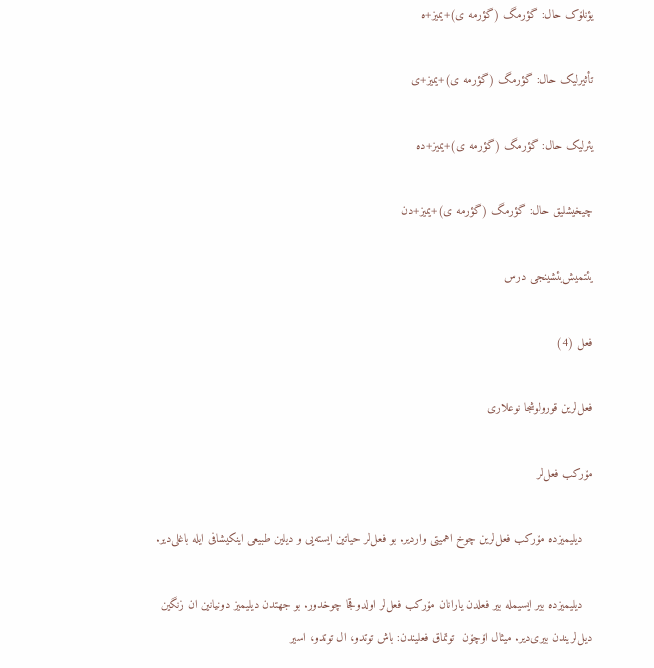یؤنلۆک حال: گؤرمگ (گؤرمه ی)+یمیز+ه

تأثیرلیک حال: گؤرمگ (گؤرمه ی)+یمیز+ی

یئرلیک حال: گؤرمگ (گؤرمه ی)+یمیز+ده

چیخیشلیق حال: گؤرمگ (گؤرمه ی)+یمیز+دن

یئتمیش‌بئشینجی درس

فعل (4)

فعل‌لرین قورولوشجا نوعلارى

مۆرکب فعل‌لر

   دیلیمیزده مۆرکب فعل‌لرین چوخ اهمیتى واردیر. بو فعل‌لر حیاتین ایسته‌یى و دیلین طبیعى اینکیشافى ایله باغلی‌دیر.

   دیلیمیزده بیر ایسیمله بیر فعلدن یارانان مۆرکب فعل‌لر اولدوقجا چوخدور. بو جهتدن دیلیمیز دونیانین ان زنگین دیل‌لریندن بیری‌دیر. میثال اۆچۆن  توتماق فعلیندن: باش توتدو، ال توتدو، اسیر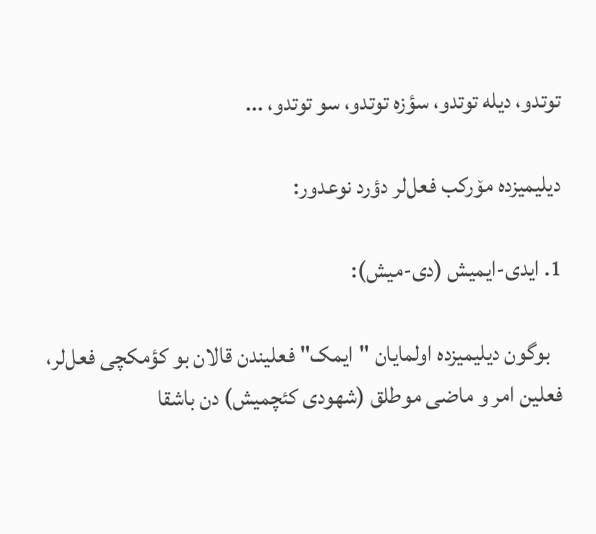توتدو، دیله توتدو، سؤزه توتدو، سو توتدو، ...

دیلیمیزده مۆرکب فعل‌لر دؤرد نوعدور:

1. ایدى-ایمیش (دى-میش):

   بوگون دیلیمیزده اولمایان "ایمک" فعلیندن قالان بو کؤمکچى فعل‌لر، فعلین امر و ماضى موطلق (شهودى کئچمیش) دن باشقا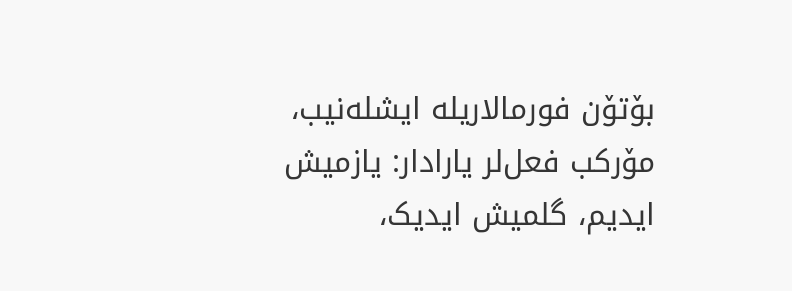بۆتۆن فورمالاریله ایشله‌نیب، مۆرکب فعل‌لر یارادار: یازمیش ایدیم، گلمیش ایدیک،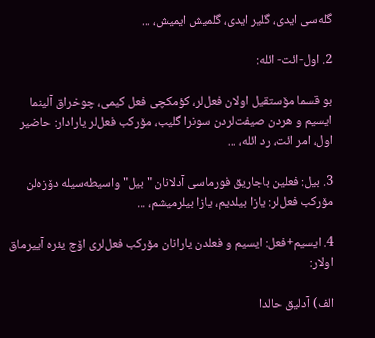گله‌سى ایدى، گلیر ایدى، گلمیش ایمیش، ...

2. اول-ائت- ائله:

بو قسما مۆستقیل اولان فعل‌لر، کؤمکچى فعل کیمى، چوخراق آلینما ایسیم و هردن صیفت‌لردن سونرا گلیب، مۆرکب فعل‌لر یارادار: حاضیر اول، امر ائت، رد ائله، ...

3. بیل: فعلین باجاریق فورماسى آدلانان "بیل" واسیطه‌سیله دۆزه‌لن مۆرکب فعل‌لر: یازا بیلدیم، یازا بیلرمیشم، ...

4. ایسیم+فعل: ایسیم و فعلدن یارانان مۆرکب فعل‌لرى اۆچ یئره آییرماق اولار:

الف) آدلیق حالدا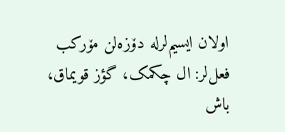اولان ایسیم‌لرله دۆزه‌لن مۆرکب فعل‌لر: ال چکمک، گؤز قویماق، باش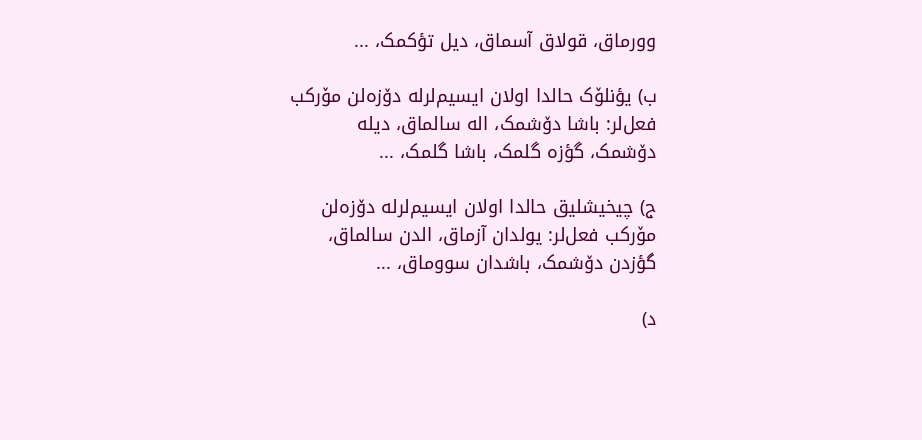وورماق، قولاق آسماق، دیل تؤکمک، ...

ب) یؤنلۆک حالدا اولان ایسیم‌لرله دۆزه‌لن مۆرکب فعل‌لر: باشا دۆشمک، اله سالماق، دیله دۆشمک، گؤزه گلمک، باشا گلمک، ...

ج) چیخیشلیق حالدا اولان ایسیم‌لرله دۆزه‌لن مۆرکب فعل‌لر: یولدان آزماق، الدن سالماق، گؤزدن دۆشمک، باشدان سووماق، ...

د)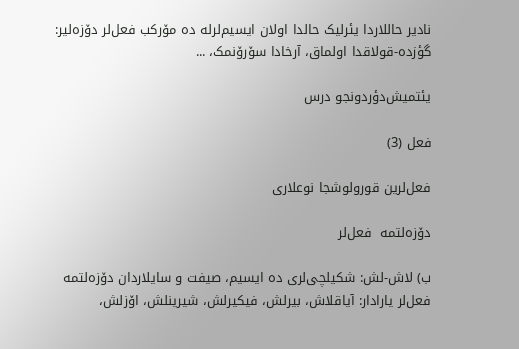نادیر حاللاردا یئرلیک حالدا اولان ایسیم‌لرله ده مۆرکب فعل‌لر دۆزه‌لیر: گؤزده-قولاقدا اولماق، آرخادا سۆرۆنمک، ...

یئتمیش‌دؤردونجو درس

فعل (3)

فعل‌لرین قورولوشجا نوعلارى

دۆزه‌لتمه  فعل‌لر

ب) لاش-لش: شکیلچی‌لرى ده ایسیم، صیفت و سایلاردان دۆزه‌لتمه  فعل‌لر یارادار: آیاقلاش، بیرلش، فیکیرلش، شیرینلش، اۆزلش،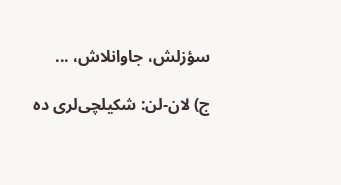سؤزلش، جاوانلاش، ...

ج) لان-لن: شکیلچی‌لرى ده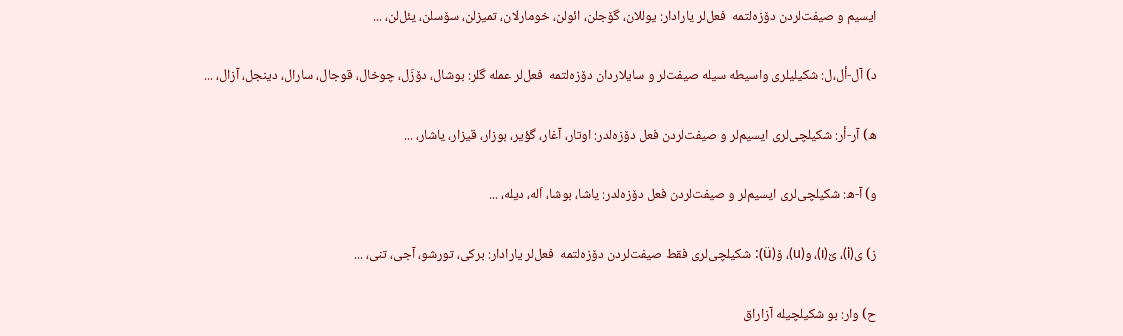ایسیم و صیفت‌لردن دۆزه‌لتمه  فعل‌لر یارادار: یوللان، گۆجلن، ائولن، خومارلان، تمیزلن، سۆسلن، یئل‌لن، ...

د) آل-أل،ل: شکیلیلرى واسیطه سیله صیفت‌لر و سایلاردان دۆزه‌لتمه  فعل‌لر عمله گلر: بوشال، دۆزَل، چوخال، قوجال، سارال، دینجل، آزال، ...

ه) آر-أر: شکیلچی‌لرى ایسیم‌لر و صیفت‌لردن فعل دۆزه‌لدر: اوتار، آغار، گؤیر، بوزار، قیزار، یاشار، ...

و) آ-ه: شکیلچی‌لرى ایسیم‌لر و صیفت‌لردن فعل دۆزه‌لدر: یاشا، بوشا، اَله، دیله، ...

ز) ى(i)، ێ(ı)، و(u)، ۆ(ü): شکیلچی‌لرى فقط صیفت‌لردن دۆزه‌لتمه  فعل‌لر یارادار: برکى، تورشو، آجى، تنى، ...

ح) وار: بو شکیلچیله آزاراق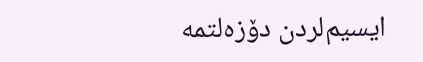ایسیم‌لردن دۆزه‌لتمه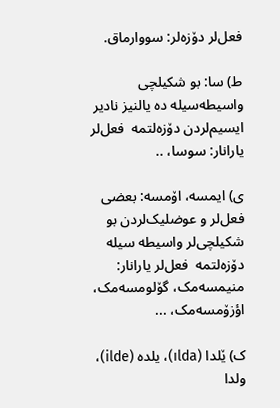فعل‌لر دۆزه‌لر: سووارماق.

ط) سا: بو شکیلچى واسیطه‌سیله ده یالنیز نادیر ایسیم‌لردن دۆزه‌لتمه  فعل‌لر یارانار: سوسا، ..

ى) ایمسه، اۆمسه: بعضى فعل‌لر و عوضلیک‌لردن بو شکیلچی‌لر واسیطه سیله دۆزه‌لتمه  فعل‌لر یارانار: منیمسه‌مک، گۆلومسه‌مک، اؤزۆمسه‌مک، ...

ک) ێلدا (ılda)، یلده (ilde)، ولدا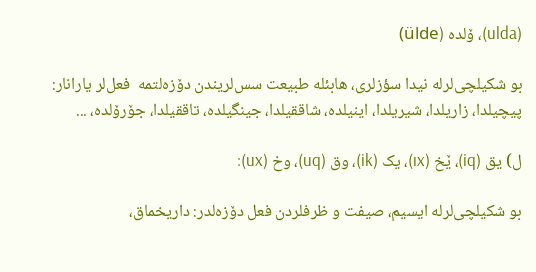(ulda)، ۆلده (ülde)

بو شکیلچی‌لرله نیدا سؤزلرى، هابئله طبیعت سس‌لریندن دۆزه‌لتمه  فعل‌لر یارانار: پیچیلدا، زاریلدا، شیریلدا، اینیلده، شاققیلدا، جینگیلده، تاققیلدا، جۆرۆلده، ...

ل) یق (iq)، ێخ (ıx)، یک (ik)، وق (uq)، وخ (ux):

بو شکیلچی‌لرله ایسیم، صیفت و ظرفلردن فعل دۆزه‌لدر: داریخماق،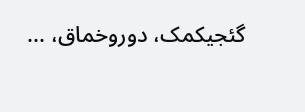گئجیکمک، دوروخماق، ...